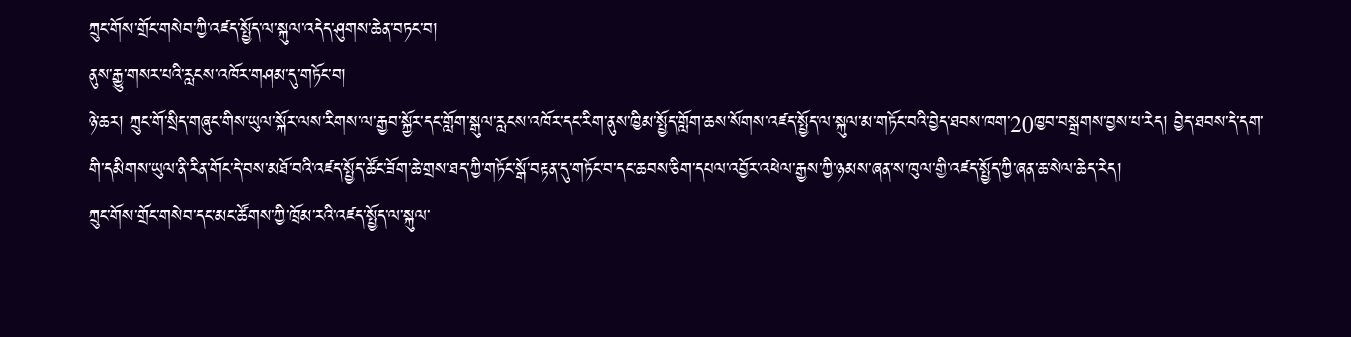ཀྲུང་གོས་གྲོང་གསེབ་ཀྱི་འཛད་སྤྱོད་ལ་སྐུལ་འདེད་ཤུགས་ཆེན་བཏང་བ།
ནུས་རྒྱུ་གསར་པའི་རླངས་འཁོར་གཤམ་དུ་གཏོང་བ།
ཉེ་ཆར། ཀྲུང་གོ་སྲིད་གཞུང་གིས་ཡུལ་སྐོར་ལས་རིགས་ལ་རྒྱབ་སྐྱོར་དང་གློག་སྒུལ་རླངས་འཁོར་དང་རིག་ནུས་ཁྱིམ་སྤྱོད་གློག་ཆས་སོགས་འཛད་སྤྱོད་ལ་སྐུལ་མ་གཏོང་བའི་བྱེད་ཐབས་ཁག་20ཁྱབ་བསྒྲགས་བྱས་པ་རེད། བྱེད་ཐབས་དེ་དག་གི་དམིགས་ཡུལ་ནི་རིན་གོང་དེ་བས་མཐོ་བའི་འཛད་སྤྱོད་ཚོང་ཟོག་ཆེ་གྲས་ཐད་ཀྱི་གཏོང་སྒོ་བརྟན་དུ་གཏོང་བ་དང་ཆབས་ཅིག་དཔལ་འབྱོར་འཕེལ་རྒྱས་ཀྱི་ཉམས་ཞན་ས་ཁུལ་གྱི་འཛད་སྤྱོད་ཀྱི་ཞན་ཆ་སེལ་ཆེད་རེད།
ཀྲུང་གོས་གྲོང་གསེབ་དང་མང་ཚོགས་ཀྱི་ཁྲོམ་རའི་འཛད་སྤྱོད་ལ་སྐུལ་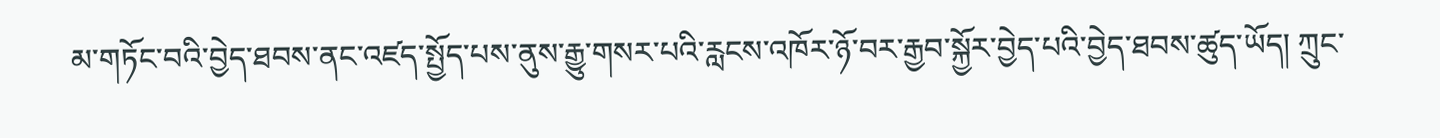མ་གཏོང་བའི་བྱེད་ཐབས་ནང་འཛད་སྤྱོད་པས་ནུས་རྒྱུ་གསར་པའི་རླངས་འཁོར་ཉོ་བར་རྒྱབ་སྐྱོར་བྱེད་པའི་བྱེད་ཐབས་ཚུད་ཡོད། ཀྲུང་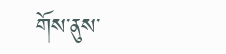གོས་ནུས་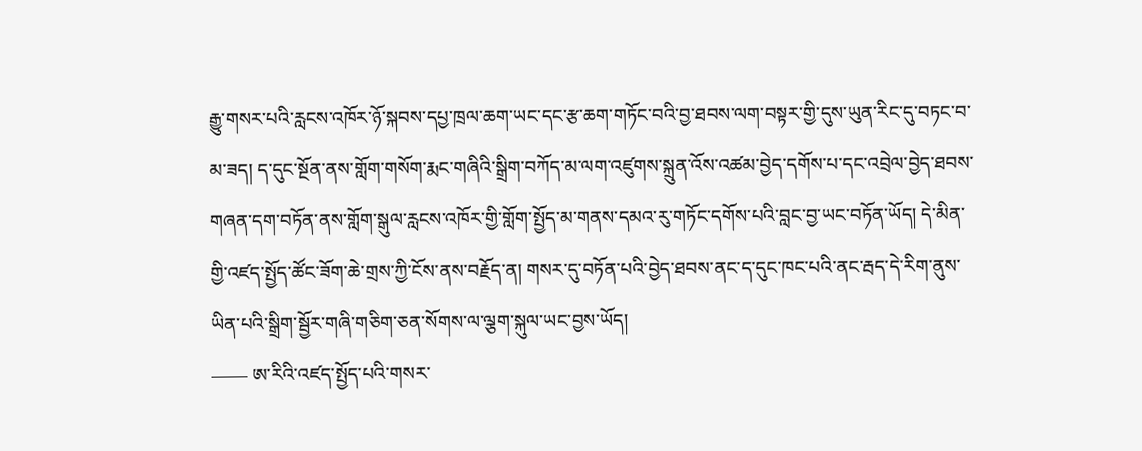རྒྱུ་གསར་པའི་རླངས་འཁོར་ཉོ་སྐབས་དཔྱ་ཁྲལ་ཆག་ཡང་དང་རྩ་ཆག་གཏོང་བའི་བྱ་ཐབས་ལག་བསྟར་གྱི་དུས་ཡུན་རིང་དུ་བཏང་བ་མ་ཟད། ད་དུང་སྔོན་ནས་གློག་གསོག་རྨང་གཞིའི་སྒྲིག་བཀོད་མ་ལག་འཛུགས་སྐྲུན་འོས་འཚམ་བྱེད་དགོས་པ་དང་འབྲེལ་བྱེད་ཐབས་གཞན་དག་བཏོན་ནས་གློག་སྒུལ་རླངས་འཁོར་གྱི་གློག་སྤྱོད་མ་གནས་དམའ་རུ་གཏོང་དགོས་པའི་བླང་བྱ་ཡང་བཏོན་ཡོད། དེ་མིན་གྱི་འཛད་སྤྱོད་ཚོང་ཟོག་ཆེ་གྲས་ཀྱི་ངོས་ནས་བརྗོད་ན། གསར་དུ་བཏོན་པའི་བྱེད་ཐབས་ནང་ད་དུང་ཁང་པའི་ནང་རྦད་དེ་རིག་ནུས་ཡིན་པའི་སྒྲིག་སྦྱོར་གཞི་གཅིག་ཅན་སོགས་ལ་ལྕག་སྐུལ་ཡང་བྱས་ཡོད།
—— ཨ་རིའི་འཛད་སྤྱོད་པའི་གསར་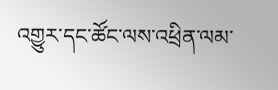འགྱུར་དང་ཚོང་ལས་འཕྲིན་ལམ་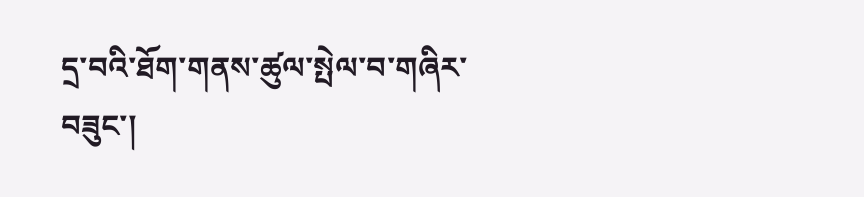དྲ་བའི་ཐོག་གནས་ཚུལ་སྤེལ་བ་གཞིར་བཟུང་།